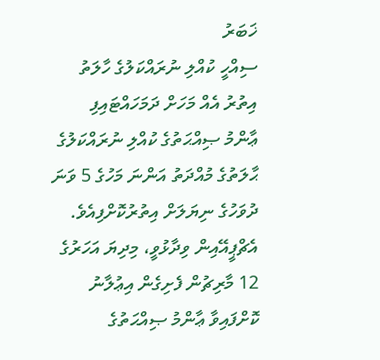ޚަބަރު
ސިއްހީ ކުއްލި ނުރައްކަލުގެ ހާލަތު އިތުރު އެއް މަހަށް ދަމަހައްޓައިފި
ޢާންމު ޞިއްޙަތުގެ ކުއްލި ނުރައްކަލުގެ ޙާލަތުގެ މުއްދަތު އަންނަ މަހުގެ 5 ވަނަ ދުވަހުގެ ނިޔަލަށް އިތުރުކޮށްފިއެވެ.
އެޗްޕީއޭއިން ވިދާޅުވީ، މިދިޔަ އަހަރުގެ 12 މާރިޗުން ފެށިގެން އިޢުލާނު ކޮށްފައިވާ ޢާންމު ޞިއްޙަތުގެ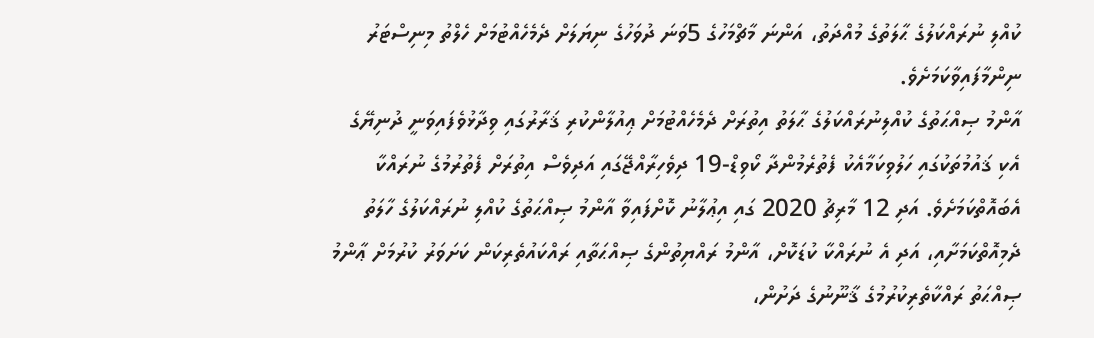ކުއްލި ނުރައްކަލުގެ ޙާލަތުގެ މުއްދަތު، އަންނަ މާޗްމަހުގެ 5ވަނަ ދުވަހުގެ ނިޔަލަށް ދެމެހެއްޓުމަށް ހެލްތު މިނިސްޓަރު ނިންމާފައިވާކަމަށެވެ.
އާންމު ޞިއްޙަތުގެ ކުއްލިނުރައްކަލުގެ ޙާލަތު އިތުރަށް ދެމެހެއްޓުމަށް ޢިއުލާންކުރި ޤަރާރުގައި ވިދާޅުވެފައިވަނީ ދުނިޔޭގެ އެކި ޤައުމުތަކުގައި ހަލުވިކަމާއެކު ފެތުރެމުންދާ ކޯވިޑް-19 ދިވެހިރާއްޖޭގައި އަދިވެސް އިތުރަށް ފެތުރުމުގެ ނުރައްކާ އެބައޮތްކަމަށެވެ. އަދި 12 މާރިޗު 2020 ގައި އިޢުލާނު ކޮށްފައިވާ އާންމު ޞިއްޙަތުގެ ކުއްލި ނުރައްކަލުގެ ހާލަތު ދެމިއޮތްކަމަށާއި، އަދި އެ ނުރައްކާ ކުޑަކޮށް، އާންމު ރައްޔިތުންގެ ޞިއްޙަތާއި ރައްކައުތެރިކަން ކަށަވަރު ކުރުމަށް ޢާންމު ޞިއްޙަތު ރައްކާތެރިކުރުމުގެ ޤާނޫނުގެ ދަށުން،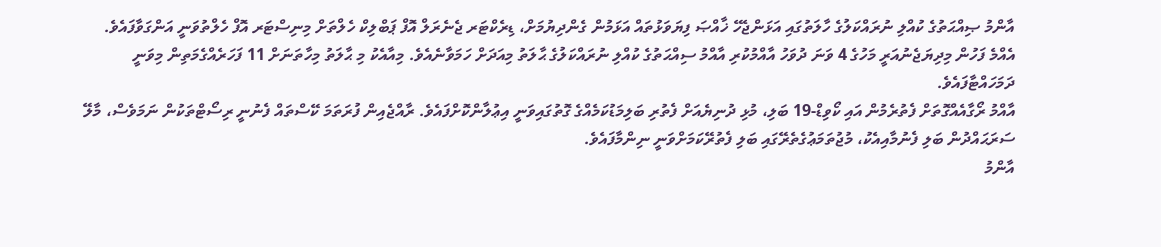އާންމު ޞިއްޙަތުގެ ކުއްލި ނުރައްކަލުގެ ހާލަތުގައި އަޅަންޖެހޭ ޚާއްޞަ ފިޔަވަޅުތައް އަޅަމުން ގެންދިޔުމަށް، ޑިރެކްޓަރ ޖެނެރަލް އޮފް ޕަބްލިކް ހެލްތަށް މިނިސްޓަރ އޮފް ހެލްތުވަނީ އަންގަވާފައެވެ.
އެއްމެ ފަހުން މިދިޔަޖެނުއަރީ މަހުގެ 4 ވަނަ ދުވަހު އާއްމުކުރި އާއްމު ސިއްޙަތުގެ ކުއްލި ނުރައްކަލުގެ ޙާލަތު މިއަދަށް ހަމަވާނެއެވެ. މިއާއެކު މި ޙާލަތު މިހާތަނަށް 11 ފަހަރެއްގެމަތިން މިވަނީ ދަމަހައްޓާފައެވެ.
އާއްމު ރޯގާއެއްގޮތަށް ފެތުރެމުން އައި ކޯވިޑް-19 ބަލި، މުޅި ދުނިޔެއަށް ފެތުރި ބަލިމަޑުކަމެއްގެ ގޮތުގައިވަނީ އިޢުލާންކޮށްފައެވެ. ރާއްޖެއިން ފުރަތަމަ ކޭސްތައް ފެނުނީ ރިސޯޓްތަކުން ނަމަވެސް، މާލޭ ސަރަޙައްދުން ބަލި ފެނުމާއިއެކު، މުޖުތަމަޢުގެތެރޭގައި ބަލި ފެތުރޭކަމަށްވަނީ ނިންމާފައެވެ.
އާންމު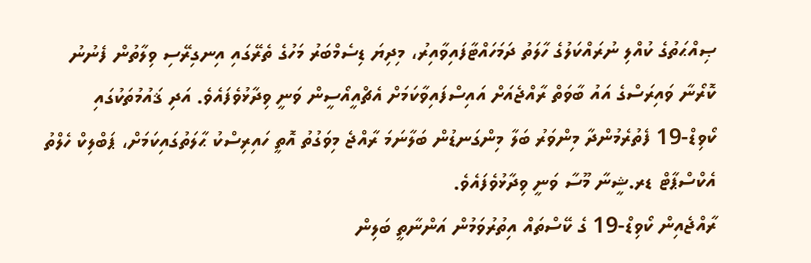ޞިއްޙަތުގެ ކުއްލި ނުރައްކަލުގެ ހާލަތު ދަމަހައްޓާފައިވާއިރު، މިދިޔަ ޑިސެމްބަރު މަހުގެ ތެރޭގައި އިނގިރޭސި ވިލާތުން ފެނުނު ކޮރޯނާ ވައިރަސްގެ އައު ބާވަތް ރާއްޖެއަށް އައިސްފައިވާކަމަށް އެޗްއީއޯސީން ވަނީ ވިދާޅުވެފައެވެ. އަދި ޤައުމުތަކުގައި ކޯވިޑް-19 ފެތުރެމުންދާ މިންވަރު ބަލާ މިންގަނޑުން ބަލާނަމަ ރާއްޖެ މިވަގުތު އޮތީ ހައިރިސްކު ޙާލަތުގައިކަމަށް، ޕަބްލިކް ހެލްތު އެކްސްޕާޓް ޑރ.ޝީނާ މޫސާ ވަނީ ވިދާޅުވެފައެވެ.
ރާއްޖެއިން ކޯވިޑް-19 ގެ ކޭސްތައް އިތުރުވަމުން އަންނާތީ ބަލިން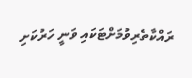ރައްކާތެރިވުމަށްޓަކައި ވަނީ ހަރުކަށި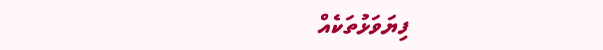ފިޔަވަޅުތަކެއް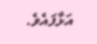އަޅާފައެވެ.